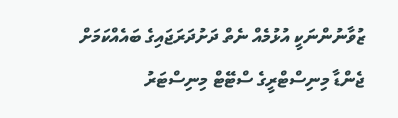ޒުވާނުންނަކީ އުޅުމެއް ނެތް ދަށުދަރަޖައިގެ ބައެއްކަމަށް ޖެންޑާ މިނިސްޓްރީގެ ސްޓޭޓް މިނިސްޓަރު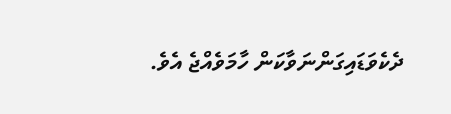ދެކެވަޑައިގަންނަވާކަން ހާމަވެއްޖެ އެވެ.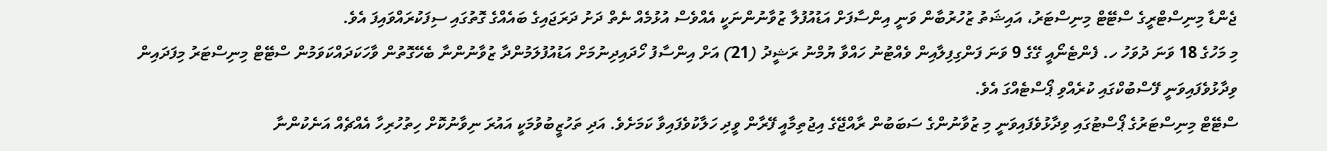ޖެންޑާ މިނިސްޓްރީގެ ސްޓޭޓް މިނިސްޓަރު، އައިޝަތު ޒުހުރުބާން ވަނީ އިންސާފަށް އަޑުއުފުލާ ޒުވާނުންނަކީ އެއްވެސް އުޅުމެއް ނެތް ދަށު ދަރަޖައިގެ ބައެއްގެ ގޮތުގައި ސިފަކުރައްވައިފަ އެވެ.
މި މަހުގެ 18 ވަނަ ދުވަހު ހ. ފެންޓެނޯއީ ގޭގެ 9 ވަނަ ފަންގިފިލާއިން ވެއްޓުނު ހައްވާ ޔުމްނު ރަޝީދު (21) އަށް އިންސާފު ހޯދައިދިނުމަށް އަޑުއުފުލަމުންދާ ޒުވާނުންނާ ބެހޭގޮތުން ވާހަކަދައްކަވަމުން ސްޓޭޓް މިނިސްޓަރު މިފަދައިން ވިދާޅުވެފައިވަނީ ފޭސްބުކްގައި ކުރެއްވި ޕޯސްޓެއްގަ އެވެ.
ސްޓޭޓް މިނިސްޓަރުގެ ޕޯސްޓުގައި ވިދާޅުވެފައިވަނީ މި ޒުވާނުންގެ ސަބަބުން ރާއްޖޭގެ އިޖުތިމާއީ ފޭރާން ވީދި ހަލާކުވެފައިވާ ކަމަށެވެ. އަދި ތަހުޒީބުވުމަކީ އައުރަ ނިވާނުކޮށް ހިތުހުރިހާ އެއްޗެއް އަނެކުންނާ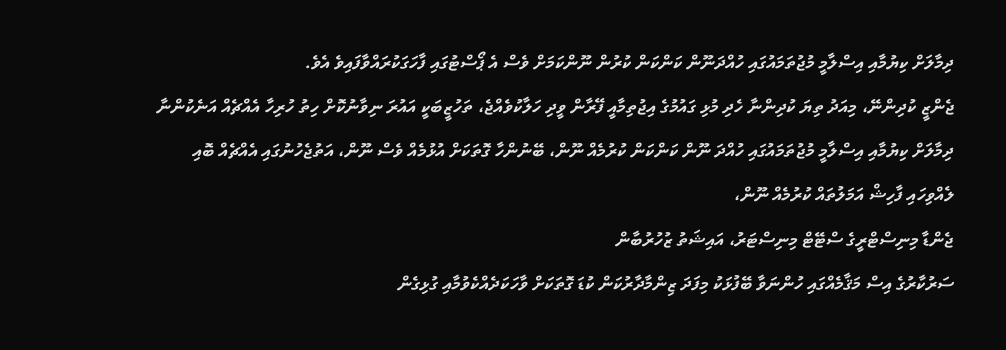ދިމާލަށް ކިޔުމާއި އިސްލާމީ މުޖުތަމައުގައި ހުއްދަނޫން ކަންކަން ކުރުން ނޫންކަމަށް ވެސް އެ ޕޯސްޓުގައި ފާހަގަކުރައްވާފައިވެ އެވެ.
ޖެންޒީ ކުދިންނޭ، މިއަދު ތިޔަ ކުދިންނާ ހެދި މުޅި ގައުމުގެ އިޖުތިމާއީ ފޭރާން ވީދި ހަލާކުވެއްޖެ، ތަހުޒީބަކީ އައުރަ ނިވާނުކޮށް ހިތު ހުރިހާ އެއްޗެއް އަނެކުންނާ ދިމާލަށް ކިޔުމާއި އިސްލާމީ މުޖުތަމައުގައި ހުއްދަ ނޫން ކަންކަން ކުރުމެއް ނޫން، ބޭނުންހާ ގޮތަކަށް އުޅުމެއް ވެސް ނޫން، އަތުޖެހުނުގައި އެއްޗެއް ބޮއި ލެއްވިހައި ފާހިޝް އަމަލުތައް ކުރުމެއް ނޫން،
ޖެންޑާ މިނިސްޓްރީގެ ސްޓޭޓް މިނިސްޓަރު، އައިޝަތު ޒުހުރުބާން
ސަރުކާރުގެ އިސް މަޤާމެއްގައި ހުންނަވާ ބޭފުޅަކު މިފަދަ ޒިންމާދާރުކަން ކުޑަ ގޮތަކަށް ވާހަކަދެއްކެވުމާއި ގުޅިގެން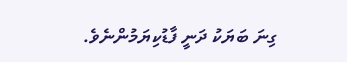ގިނަ ބަޔަކު ދަނީ ފާޑުކިޔަމުންނެވެ.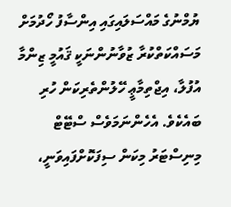ޔުމްނުގެ މައްސަލައިގައި އިންސާފު ހޯދުމަށް މަސައްކަތްކުރާ ޒުވާނުންނަކީ ޤައުމީ ޒިންމާ އުފުލާ، އިޖްތިމާޢީ ހޭލުންތެރިކަން ހުރި ބައެކެވެ. އެހެންނަމަވެސް ސްޓޭޓް މިނިސްޓަރު މިކަން ސިފަކޮށްފައިވަނީ،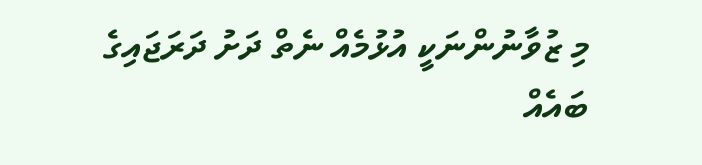މި ޒުވާނުންނަކީ އުޅުމެއް ނެތް ދަށު ދަރަޖައިގެ ބައެއް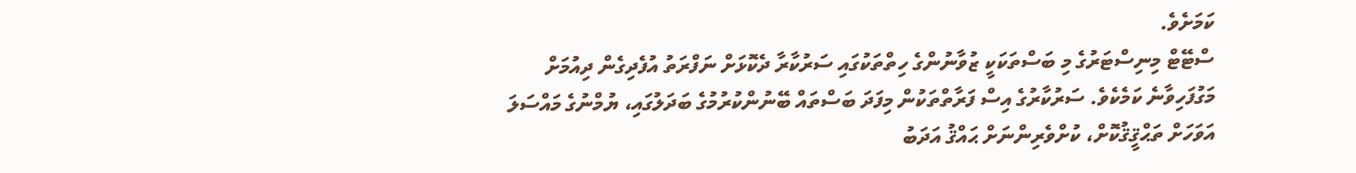ކަމަށެވެ.
ސްޓޭޓް މިނިސްޓަރުގެ މި ބަސްތަކަކީ ޒުވާނުންގެ ހިތްތަކުގައި ސަރުކާރާ ދެކޮޅަށް ނަފްރަތު އުފެދިގެން ދިއުމަށް މަގުފަހިވާނެ ކަމެކެވެ. ސަރުކާރުގެ އިސް ފަރާތްތަކުން މިފަދަ ބަސްތައް ބޭނުންކުރުމުގެ ބަދަލުގައި، ޔުމްނުގެ މައްސަލަ އަވަހަށް ތަޙްޤީޤުކޮށް، ކުށްވެރިންނަށް ޙައްޤު އަދަބު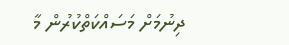ދިނުމަށް މަސައްކަތްކުރުން މާ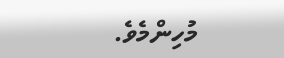މުހިންމެވެ.